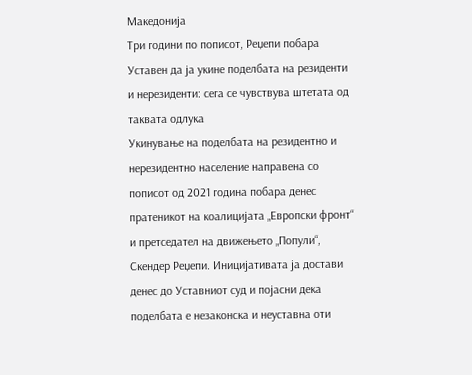Македонија
Три години по пописот, Реџепи побара Уставен да ја укине поделбата на резиденти и нерезиденти: сега се чувствува штетата од таквата одлука
Укинување на поделбата на резидентно и нерезидентно население направена со пописот од 2021 година побара денес пратеникот на коалицијата „Европски фронт“ и претседател на движењето „Попули“, Скендер Реџепи. Иницијативата ја достави денес до Уставниот суд и појасни дека поделбата е незаконска и неуставна оти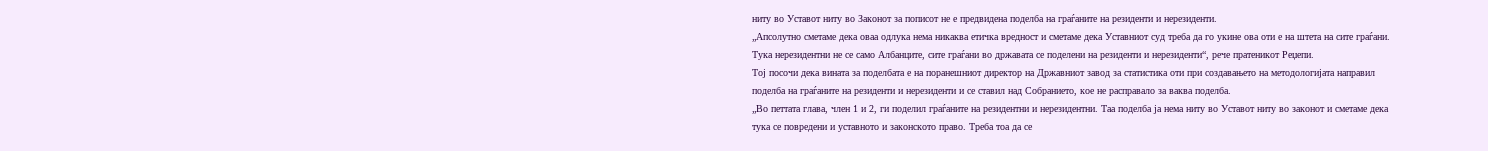ниту во Уставот ниту во Законот за пописот не е предвидена поделба на граѓаните на резиденти и нерезиденти.
„Апсолутно сметаме дека оваа одлука нема никаква етичка вредност и сметаме дека Уставниот суд треба да го укине ова оти е на штета на сите граѓани. Тука нерезидентни не се само Албанците, сите граѓани во државата се поделени на резиденти и нерезиденти“, рече пратеникот Реџепи.
Тој посочи дека вината за поделбата е на поранешниот директор на Државниот завод за статистика оти при создавањето на методологијата направил поделба на граѓаните на резиденти и нерезиденти и се ставил над Собранието, кое не расправало за ваква поделба.
„Во петтата глава, член 1 и 2, ги поделил граѓаните на резидентни и нерезидентни. Таа поделба ја нема ниту во Уставот ниту во законот и сметаме дека тука се повредени и уставното и законското право. Треба тоа да се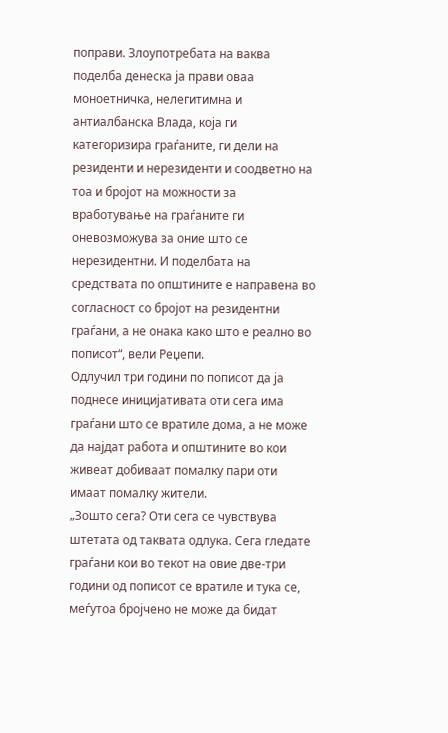поправи. Злоупотребата на ваква поделба денеска ја прави оваа моноетничка, нелегитимна и антиалбанска Влада, која ги категоризира граѓаните, ги дели на резиденти и нерезиденти и соодветно на тоа и бројот на можности за вработување на граѓаните ги оневозможува за оние што се нерезидентни. И поделбата на средствата по општините е направена во согласност со бројот на резидентни граѓани, а не онака како што е реално во пописот“, вели Реџепи.
Одлучил три години по пописот да ја поднесе иницијативата оти сега има граѓани што се вратиле дома, а не може да најдат работа и општините во кои живеат добиваат помалку пари оти имаат помалку жители.
„Зошто сега? Оти сега се чувствува штетата од таквата одлука. Сега гледате граѓани кои во текот на овие две-три години од пописот се вратиле и тука се, меѓутоа бројчено не може да бидат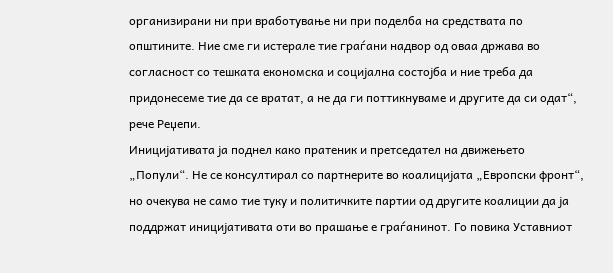организирани ни при вработување ни при поделба на средствата по општините. Ние сме ги истерале тие граѓани надвор од оваа држава во согласност со тешката економска и социјална состојба и ние треба да придонесеме тие да се вратат, а не да ги поттикнуваме и другите да си одат“, рече Реџепи.
Иницијативата ја поднел како пратеник и претседател на движењето „Попули“. Не се консултирал со партнерите во коалицијата „Европски фронт“, но очекува не само тие туку и политичките партии од другите коалиции да ја поддржат иницијативата оти во прашање е граѓанинот. Го повика Уставниот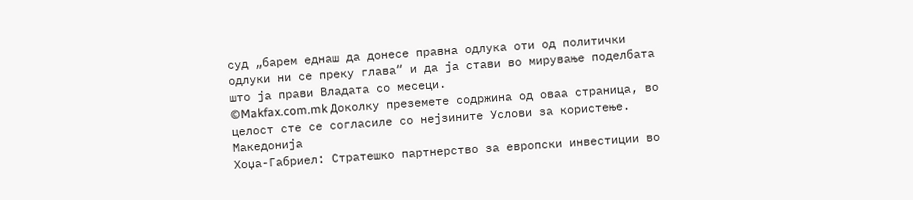суд „барем еднаш да донесе правна одлука оти од политички одлуки ни се преку глава“ и да ја стави во мирување поделбата што ја прави Владата со месеци.
©Makfax.com.mk Доколку преземете содржина од оваа страница, во целост сте се согласиле со нејзините Услови за користење.
Македонија
Хоџа-Габриел: Стратешко партнерство за европски инвестиции во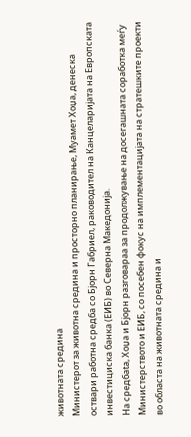животната средина
Министерот за животна средина и просторно планирање, Муамет Хоџа, денеска оствари работна средба со Бјорн Габриел, раководител на Канцеларијата на Европската инвестициска банка (ЕИБ) во Северна Македонија.
На средбаta, Хоџа и Бјорн разговараа за продолжување на досегашната соработка меѓу Министерството и ЕИБ, со посебен фокус на имплементацијата на стратешките проекти во областа на животната средина и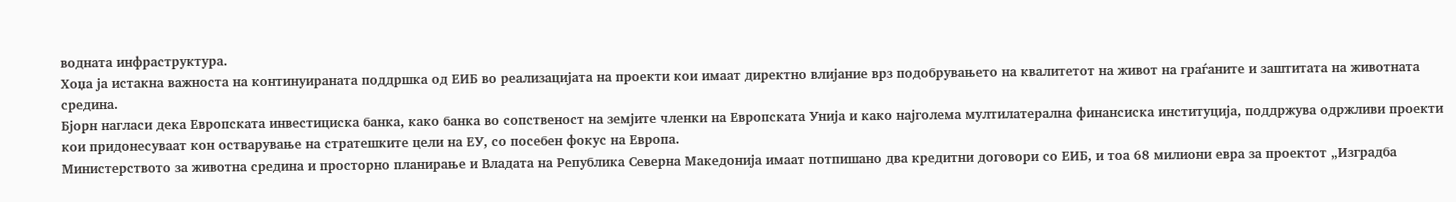водната инфраструктура.
Хоџа ја истакна важноста на континуираната поддршка од ЕИБ во реализацијата на проекти кои имаат директно влијание врз подобрувањето на квалитетот на живот на граѓаните и заштитата на животната средина.
Бјорн нагласи дека Европската инвестициска банка, како банка во сопственост на земјите членки на Европската Унија и како најголема мултилатерална финансиска институција, поддржува одржливи проекти кои придонесуваат кон остварување на стратешките цели на ЕУ, со посебен фокус на Европа.
Министерството за животна средина и просторно планирање и Владата на Република Северна Македонија имаат потпишано два кредитни договори со ЕИБ, и тоа 68 милиони евра за проектот „Изградба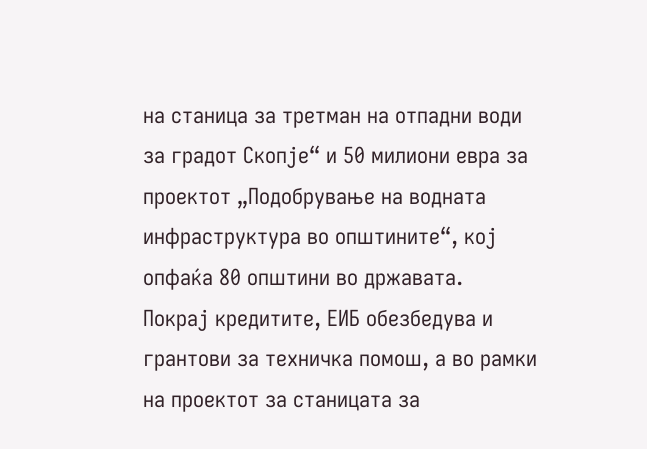на станица за третман на отпадни води за градот Скопје“ и 50 милиони евра за проектот „Подобрување на водната инфраструктура во општините“, кој опфаќа 80 општини во државата.
Покрај кредитите, ЕИБ обезбедува и грантови за техничка помош, а во рамки на проектот за станицата за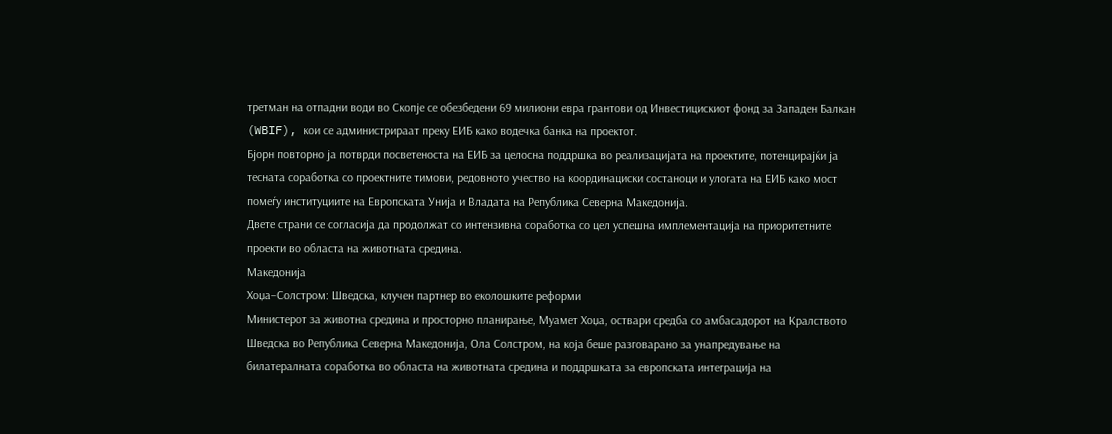третман на отпадни води во Скопје се обезбедени 69 милиони евра грантови од Инвестицискиот фонд за Западен Балкан (WBIF), кои се администрираат преку ЕИБ како водечка банка на проектот.
Бјорн повторно ја потврди посветеноста на ЕИБ за целосна поддршка во реализацијата на проектите, потенцирајќи ја тесната соработка со проектните тимови, редовното учество на координациски состаноци и улогата на ЕИБ како мост помеѓу институциите на Европската Унија и Владата на Република Северна Македонија.
Двете страни се согласија да продолжат со интензивна соработка со цел успешна имплементација на приоритетните проекти во областа на животната средина.
Македонија
Хоџа–Солстром: Шведска, клучен партнер во еколошките реформи
Министерот за животна средина и просторно планирање, Муамет Хоџа, оствари средба со амбасадорот на Кралството Шведска во Република Северна Македонија, Ола Солстром, на која беше разговарано за унапредување на билатералната соработка во областа на животната средина и поддршката за европската интеграција на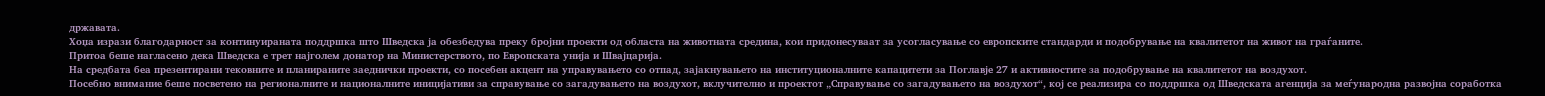државата.
Хоџа изрази благодарност за континуираната поддршка што Шведска ја обезбедува преку бројни проекти од областа на животната средина, кои придонесуваат за усогласување со европските стандарди и подобрување на квалитетот на живот на граѓаните.
Притоа беше нагласено дека Шведска е трет најголем донатор на Министерството, по Европската унија и Швајцарија.
На средбата беа презентирани тековните и планираните заеднички проекти, со посебен акцент на управувањето со отпад, зајакнувањето на институционалните капацитети за Поглавје 27 и активностите за подобрување на квалитетот на воздухот.
Посебно внимание беше посветено на регионалните и националните иницијативи за справување со загадувањето на воздухот, вклучително и проектот „Справување со загадувањето на воздухот“, кој се реализира со поддршка од Шведската агенција за меѓународна развојна соработка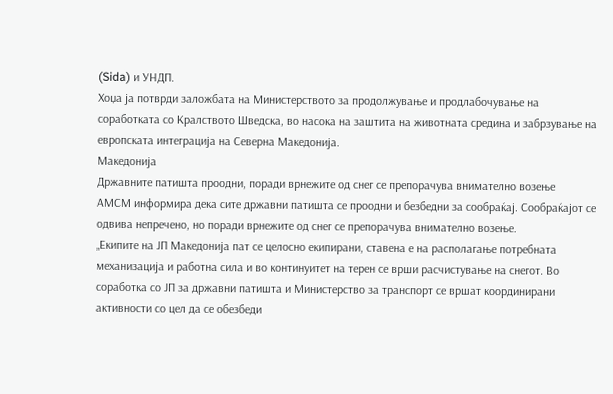(Sida) и УНДП.
Хоџа ја потврди заложбата на Министерството за продолжување и продлабочување на соработката со Кралството Шведска, во насока на заштита на животната средина и забрзување на европската интеграција на Северна Македонија.
Македонија
Државните патишта проодни, поради врнежите од снег се препорачува внимателно возење
AМСМ информира дека сите државни патишта се проодни и безбедни за сообраќај. Сообраќајот се одвива непречено, но поради врнежите од снег се препорачува внимателно возење.
„Екипите на ЈП Македонија пат се целосно екипирани, ставена е на располагање потребната механизација и работна сила и во континуитет на терен се врши расчистување на снегот. Во соработка со ЈП за државни патишта и Министерство за транспорт се вршат координирани активности со цел да се обезбеди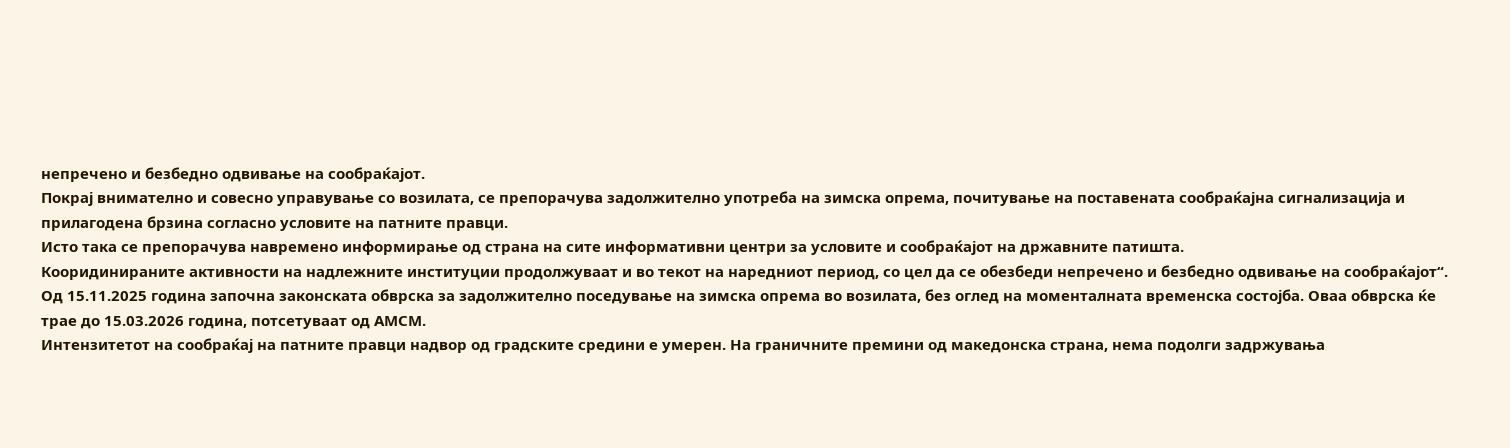непречено и безбедно одвивање на сообраќајот.
Покрај внимателно и совесно управување со возилата, се препорачува задолжително употреба на зимска опрема, почитување на поставената сообраќајна сигнализација и прилагодена брзина согласно условите на патните правци.
Исто така се препорачува навремено информирање од страна на сите информативни центри за условите и сообраќајот на државните патишта.
Кооридинираните активности на надлежните институции продолжуваат и во текот на наредниот период, со цел да се обезбеди непречено и безбедно одвивање на сообраќајот“.
Од 15.11.2025 година започна законската обврска за задолжително поседување на зимска опрема во возилата, без оглед на моменталната временска состојба. Оваа обврска ќе трае до 15.03.2026 година, потсетуваат од АМСМ.
Интензитетот на сообраќај на патните правци надвор од градските средини е умерен. На граничните премини од македонска страна, нема подолги задржувања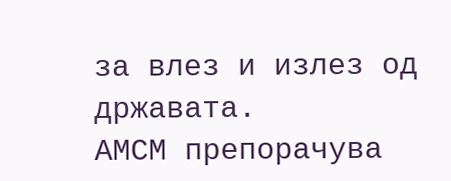за влез и излез од државата.
АМСМ препорачува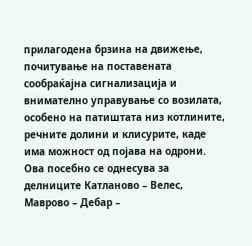прилагодена брзина на движење, почитување на поставената сообраќајна сигнализација и внимателно управување со возилата, особено на патиштата низ котлините, речните долини и клисурите, каде има можност од појава на одрони. Ова посебно се однесува за делниците Катланово – Велес, Маврово – Дебар –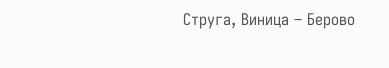Струга, Виница – Берово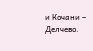и Кочани – Делчево.